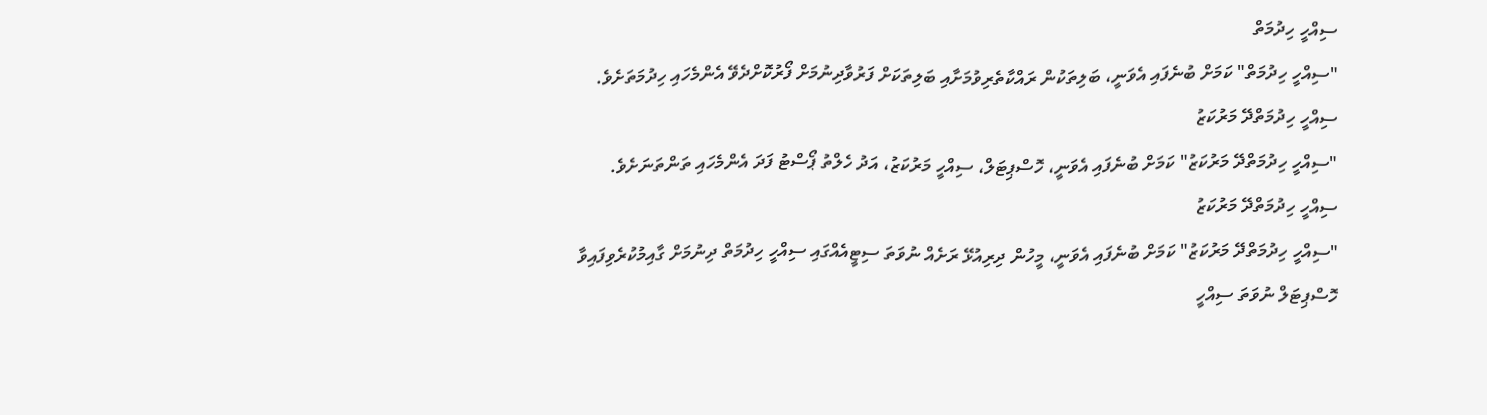ސިއްހީ ހިދުމަތް
"ސިއްހީ ހިދުމަތް" ކަމަށް ބުނެފައި އެވަނީ، ބަލިތަކުން ރައްކާތެރިވުމަށާއި ބަލިތަކަށް ފަރުވާދިނުމަށް ފޯރުކޮށްދެވޭ އެންމެހައި ހިދުމަތަށެވެ.
ސިއްހީ ހިދުމަތްދޭ މަރުކަޒު
"ސިއްހީ ހިދުމަތްދޭ މަރުކަޒު" ކަމަށް ބުނެފައި އެވަނީ، ހޮސްޕިޓަލް، ސިއްހީ މަރުކަޒު، އަދު ހެލްތު ޕޯސްޓު ފަދަ އެންމެހައި ތަންތަނަށެވެ.
ސިއްހީ ހިދުމަތްދޭ މަރުކަޒު
"ސިއްހީ ހިދުމަތްދޭ މަރުކަޒު" ކަމަށް ބުނެފައި އެވަނީ، މީހުން ދިރިއުޅޭ ރަށެއް ނުވަތަ ސިޓީއެއްގައި ސިއްހީ ހިދުމަތް ދިނުމަށް ގާއިމުކުރެވިފައިވާ ހޮސްޕިޓަލް ނުވަތަ ސިއްހީ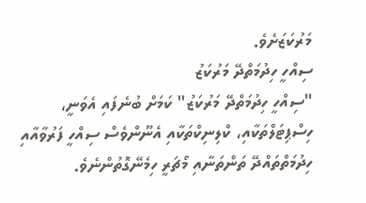މަރުކަޒަށެވެ.
ސިއްހީ ހިދުމަތްދޭ މަރުކަޒު
"ސިއްހީ ހިދުމަތްދޭ މަރުކަޒު" ކަމަށް ބުނެފައި އެވަނީ، ހިސްޕިޓަލްތަކާއި، ކްލިނިކްތަކާއި އެނޫންވެސް ސިއްހީ ފަރުވާއާއި ހިދުމަތްތައްދޭ ތަންތަނާއި މޯޗަރީ ހިމެނޭގޮތުންނެވެ.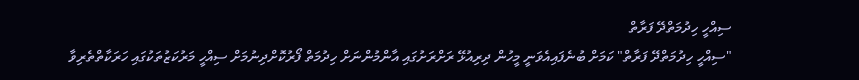ސިއްހީ ހިދުމަތްދޭ ފަރާތް
"ސިއްހީ ހިދުމަތްދޭ ފަރާތް" ކަމަށް ބުނެފައިއެވަނީ މީހުން ދިރިއުޅޭ ރަށްރަށުގައި އާންމުންނަށް ހިދުމަތް ފޯރުކޮށްދިނުމަށް ސިއްހީ މަރުކަޒުތަކުގައި ހަރަކާތްތެރިވާ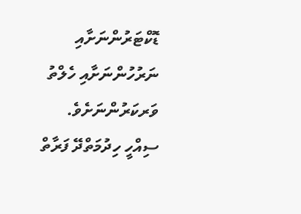ޑޮކްޓަރުންނަށާއި ނަރުހުންނަށާއި ހެލްތު ވަރކަރުންނަށެވެ.
ސިއްހީ ހިދުމަތްދޭ ފަރާތް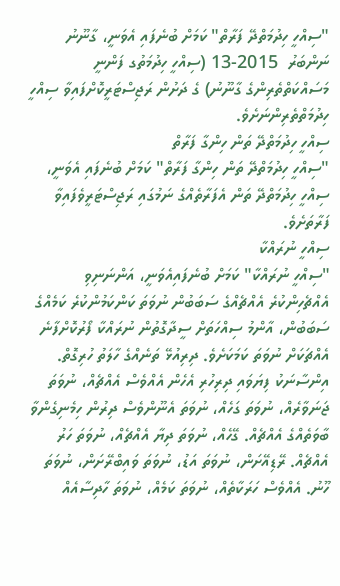"ސިއްހީ ހިދުމަތްދޭ ފަރާތް" ކަމަށް ބުނެފައި އެވަނީ، ގާނޫނު ނަންބަރު  2015-13 (ސިއްހީ ހިދުމަތުގ ފަންނީ މަސައްކަތްތެރިންގެ ގާނޫނު) ގެ ދަށުން ރަޖިސްޓަރީކޮށްފައިވާ ސިއްހީ ހިދުމަތްތެރިންނަށެވެ.
ސިއްހީ ހިދުމަތްދޭ ތަން ހިންގާ ފަރާތް
"ސިއްހީ ހިދުމަތްދޭ ތަން ހިންގާ ފަރާތް" ކަމަށް ބުނެފައި އެވަނީ، ސިއްހީ ހިދުމަތްދޭ ތަން އެފަރާތެއްގެ ނަމުގައި ރަޖިސްޓަރީވެފައިވާ ފަރާތަށެވެ.
ސިއްހީ ނުރައްކާ
"ސިއްހީ ނުރައްކާ" ކަމަށް ބުނެފައިއެވަނީ، އަންނަނިވި އެއްޗެހިންކުރެ އެއްޗެއްގެ ސަބަބުން ނުވަތަ ކަންކަމުންކުރެ ކަމެއްގެ ސަބަބުން، އާންމު ސިއްހަތަށް ސީދާގޮތުން ނުރައްކާ ފޯރުކޮށްފާނެ އެއްޗަކަށް ނުވަތަ ކަމަކަށެވެ. ދިރިއުޅޭ ތަނެއްގެ ހާލަތު ހުރިގޮތް. އިންސާނަކު ފިޔަވައި ދިރިހުރި އެހެން އެއްވެސް އެއްޗެއް، ނުވަތަ ޖަނަވާރެއް، ނުވަތަ ގަހެއް، ނުވަތަ އެނޫންވެސް ދިރުން ހިމެނިގެންވާ ބާވަތެއްގެ އެއްޗެއް. ގޭހެއް، ނުވަތަ ދިޔާ އެއްޗެއް، ނުވަތަ ހަރު އެއްޗެއް. ރޭޑިއޭށަން، ނުވަތަ އަޑު، ނުވަތަ ވައިބްރޭށަން، ނުވަތަ ހޫނު. އެއްވެސް ހަރަކާތެއް، ނުވަތަ ކަމެއް، ނުވަތަ ހާދިސާއެއް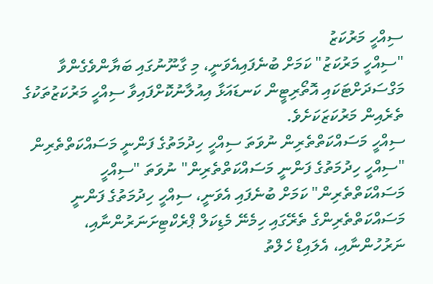ސިއްހީ މަރުކަޒު
"ސިއްހީ މަރުކަޒު" ކަމަށް ބުނެފައިއެވަނީ، މި ގާނޫނުގައި ބަޔާންވެގެންވާ މަގްސަދަށްޓަކައި އޮތޯރިޓީން ކަނޑައަޅާ އިއުލާނުކޮށްފައިވާ ސިއްހީ މަރުކަޒުތަކުގެ ތެރެއިން މަރުކަޒަކަށެވެ.
ސިއްހީ މަސައްކަތްތެރިން ނުވަތަ ސިއްހީ ހިދުމަތުގެ ފަންނީ މަސައްކަތްތެރިން
"ސިއްހީ ހިދުމަތުގެ ފަންނީ މަސައްކަތްތެރިން" ނުވަތަ "ސިއްހީ މަސައްކަތްތެރިން" ކަމަށް ބުނެފައި އެވަނީ، ސިއްހީ ހިދުމަތުގެ ފަންނީ މަސައްކަތްތެރިންގެ ތެރޭގައި ހިމެނޭ މެޑިކަލް ޕްރެކްޓިށަނަރުންނާއި، ނަރުހުންނާއި، އެލައިޑް ހެލްތު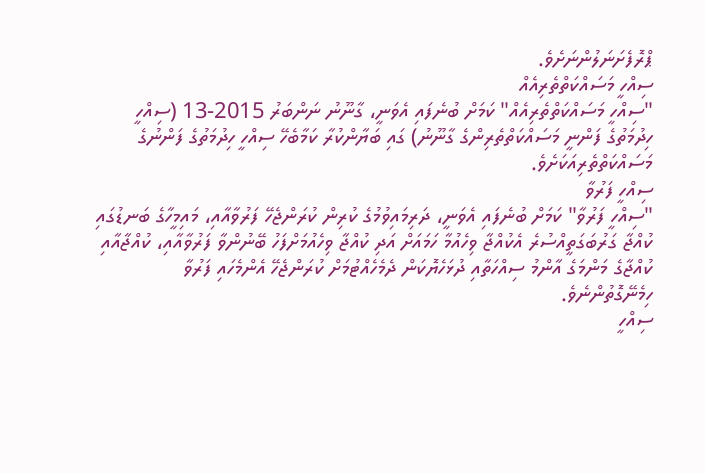ޕްރޮފެށަނަލުންނަށެވެ.
ސިއްހީ މަސައްކަތްތެރިއެއް
"ސިއްހީ މަސައްކަތްތެރިއެއް" ކަމަށް ބުނެފައި އެވަނީ، ގާނޫނު ނަންބަރު 2015-13 (ސިއްހީ ހިދުމަތުގެ ފަންނީ މަސައްކަތްތެރިންގެ ގާނޫނު) ގައި ބަޔާންކުރާ ކަމާބެހޭ ސިއްހީ ހިދުމަތުގެ ފަންނުގެ މަސައްކަތްތެރިއަކަށެވެ.
ސިއްހީ ފަރުވާ
"ސިއްހީ ފަރުވާ" ކަމަށް ބުނެފައި އެވަނީ، ދަރިމައިވުމުގެ ކުރިން ކުރަންޖެހޭ ފަރުވާއާއި، މައިމީހާގެ ބަނޑުގައި ކުއްޖާ ގަރުބަގަތީއްސުރެ އެކުއްޖާ ވިހެއުމާ ހަމައަށް އަދި ކުއްޖާ ވިހެއުމަށްފަހު ބޭނުންވާ ފަރުވާއާއި، ކުއްޖާއާއި ކުއްޖާގެ މަންމަގެ އާންމު ސިއްހަތާއި ދުޅަހެޔޮކަން ދެމެހެއްޓުމަށް ކުރަންޖެހޭ އެންމެހައި ފަރުވާ ހިމެނޭގޮތުންނެވެ.
ސިއްހީ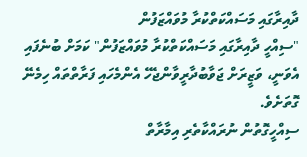ދާއިރާގައި މަސައްކަތްކުރާ މުވައްޒަފުން
"ސިއްހީ ދާއިރާގައި މަސައްކަތްކުރާ މުވައްޒަފުން" ކަމަށް ބުނެފައި އެވަނީ، ވަޒީރަށް ޖަވާބުދާރީވާންޖެހޭ އެންމެހައި ފަރާތްތައް ހިމެނޭ ގޮތަށެވެ.
ސިއްހީގޮތުން ނުރައްކާތެރި އިމާރާތް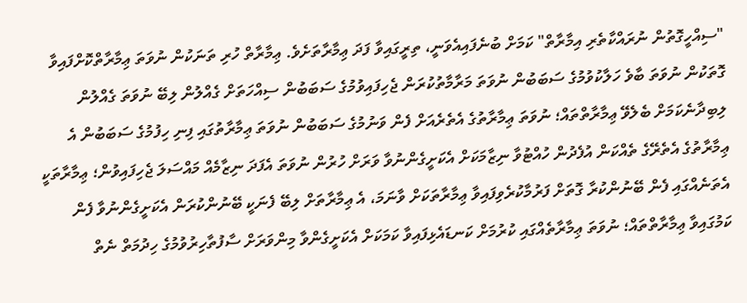"ސިއްހީގޮތުން ނުރައްކާތެރި އިމާރާތް" ކަމަށް ބުނެފައިއެވަނީ، ތިރީގައިވާ ފަދަ ޢިމާރާތަށެވެ. ޢިމާރާތް ހުރި ތަނަކުން ނުވަތަ ޢިމާރާތްކޮށްފައިވާ ގޮތަކުން ނުވަތަ ބާވެ ހަލާކުވުމުގެ ސަބަބުން ނުވަތަ މަރާމާތުކުރަން ޖެހިފައިވުމުގެ ސަބަބުން ސިއްހަތަށް ގެއްލުން ލިބޭ ނުވަތަ ގެއްލުން ލިބިދާނެކަމަށް ބެލެވޭ ޢިމާރާތްތައް؛ ނުވަތަ ޢިމާރާތުގެ އެތެރެއަށް ފެން ވަނުމުގެ ސަބަބުން ނުވަތަ ޢިމާރާތުގައި ފިނި ހިފުމުގެ ސަބަބުން އެ ޢިމާރާތުގެ އެތެރޭގެ ތެއްކަން އުފެދުން ހުއްޓުވާ ނިޒާމަކަށް އެކަށީގެންނުވާ ވަރަށް ހުރުން ނުވަތަ އެފަދަ ނިޒާމެއް މައްސަލަ ޖެހިފައިވުން؛ ޢިމާރާތަކީ އެތަނެއްގައި ފެން ބޭނުންކުރާ ގޮތަށް ފަރުމާކުރެވިފައިވާ ޢިމާރާތަކަށް ވާނަމަ، އެ ޢިމާރާތަށް ލިބޭ ފެނަކީ ބޭނުންކުރަން އެކަށީގެންނުވާ ފެން ކަމުގައިވާ ޢިމާރާތްތައް؛ ނުވަތަ ޢިމާރާތެއްގައި ކުރުމަށް ކަނޑައެޅިފައިވާ ކަމަކަށް އެކަށީގެންވާ މިންވަރަށް ސާފުތާހިރުވުމުގެ ހިދުމަތް ނެތް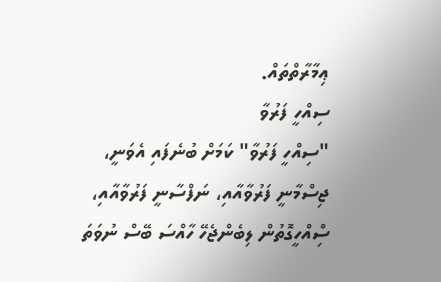ޢިމާރާތްތައް.
ސިއްހީ ފަރުވާ
"ސިއްހީ ފަރުވާ" ކަމަށް ބުނެފައި އެވަނީ، ޖިސްމާނީ ފަރުވާއާއި، ނަފްސާނީ ފަރުވާއާއި، ސްިއްހީގޮތުން ލިބެންޖެހޭ ހާއްސަ ބޭސް ނުވަތަ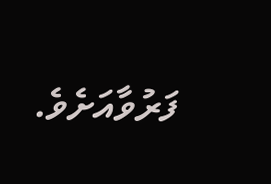ފަރުވާއަށެވެ.